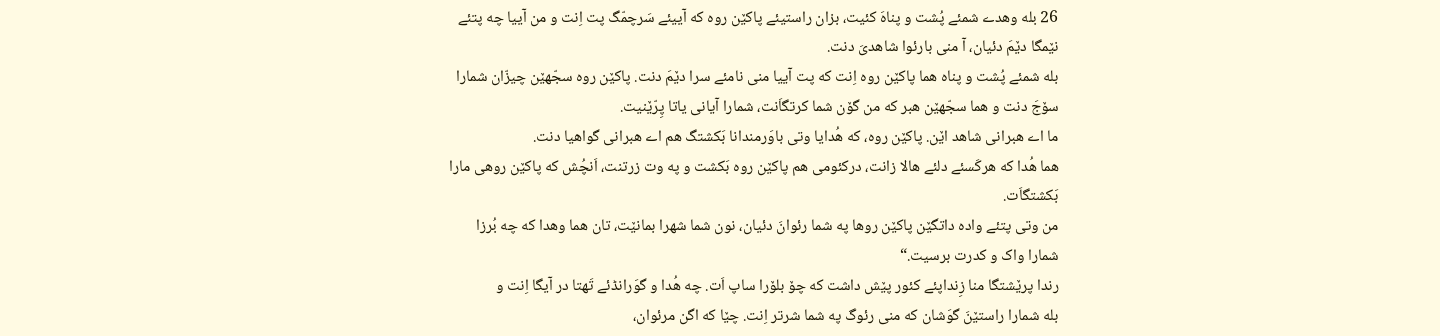26 بله وهدے شمئے پُشت و پناهَ کئیت، بزان راستیئے پاکێن روه که آییئے سَرچمّگ پت اِنت و من آییا چه پتئے نێمگا دێمَ دئیان، آ منی بارئوا شاهدیَ دنت.
بله شمئے پُشت و پناه هما پاکێن روه اِنت که پت آییا منی نامئے سرا دێمَ دنت. پاکێن روه سجّهێن چیزّان شمارا سۆجَ دنت و هما سجّهێن هبر که من گۆن شما کرتگاَنت، شمارا آیانی یاتا پِرّێنیت.
ما اے هبرانی شاهد اێن. پاکێن روه، که هُدایا وتی باوَرمندانا بَکشتگ هم اے هبرانی گواهیا دنت.
هما هُدا که هرکَسئے دلئے هالا زانت، درکئومی هم پاکێن روه بَکشت و په وت زرتنت، اَنچُش که پاکێن روهی مارا بَکشتگاَت.
من وتی پتئے واده داتگێن پاکێن روها په شما رئوانَ دئیان، نون شما شهرا بمانێت، تان هما وهدا که چه بُرزا شمارا واک و کدرت برسیت.“
رندا پرێشتگا منا زِنداپئے کئور پێش داشت که چۆ بلۆرا ساپ اَت. چه هُدا و گوَرانڈئے تَهتا در آیگا اِنت و
بله شمارا راستێنَ گوَشان که منی رئوگ په شما شرتر اِنت. چێا که اگن مرئوان،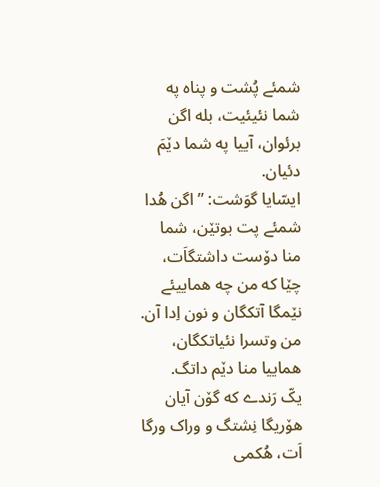شمئے پُشت و پناه په شما نئیئیت، بله اگن برئوان، آییا په شما دێمَ دئیان.
ایسّایا گوَشت: ”اگن هُدا شمئے پت بوتێن، شما منا دۆست داشتگاَت، چێا که من چه هماییئے نێمگا آتکگان و نون اِدا آن. من وتسرا نئیاتکگان، هماییا منا دێم داتگ.
یکّ رَندے که گۆن آیان هۆریگا نِشتگ و وراک ورگا اَت، هُکمی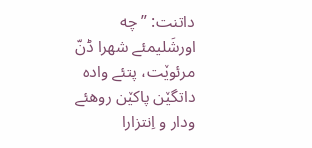داتنت: ”چه اورشَلیمئے شهرا ڈنّ مرئوێت، پتئے واده داتگێن پاکێن روهئے ودار و اِنتزارا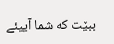ببێت که شما آییئے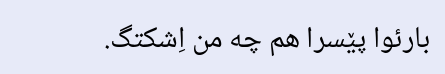بارئوا پێسرا هم چه من اِشکتگ.